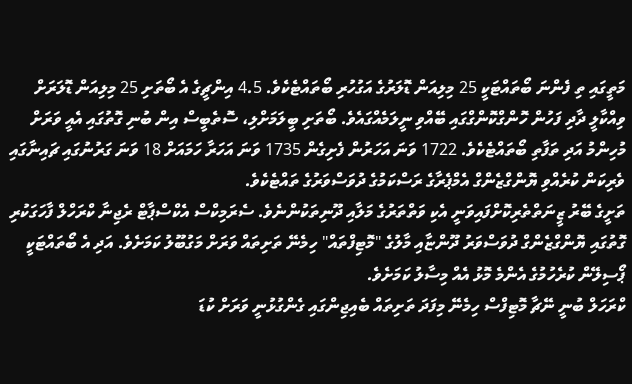މަތީގައި ތި ފެންނަ ބޯތައްޓަކީ 25 މިލިއަން ޑޮލަރުގެ އަގުހުރި ބޯތައްޓެކެވެ. 4.5 އިންޗީގެ އެ ބޯތަށި 25 މިލިއަން ޑޮލަރަށް ވިއްކާލީ ދާދި ފަހުން ހޮންގްކޮންގްގައި ބޭއްވި ނީލަމެއްގައެވެ. ބޯތަށި ބީލަމަށްލި، ސޮތެބީސް އިން ބުނި ގޮތުގައި އެއީ ވަރަށް މުހިންމު އަދި ތަފާތި ބޯތައްޓެކެވެ. 1722 ވަނަ އަހަރުން ފެށިގެން 1735 ވަނަ އަހަރާ ހަމައަށް 18 ވަނަ ގަރުނުގައި ޗައިނާގައި ވެރިކަން ކުރެއްވި ޔޮންގްޒެންގް އެމްޕެރާގެ ރަސްކަމުގެ ދުވަސްވަރުގެ ތައްޓެކެވެ.
ތަށީގެ ބޭރު ޒީނަތްތެރިކޮށްފައިވަނީ އެކި ވަތްތަރުގެ މަލާއި ދޫނިތަކުންނެވެ. ސެރަމިކްސް އެކްސްޕާޓް ރެޖިނާ ކްރަހްލް ފާހަގަކުރި ގޮތުގައި ޔޮންގްޒެންގް ދުވަސްވަރު ދޫންޏާއި މާލުގެ "މޮޓިފްތައް" ހިމެނޭ ތަށިތައް ވަރަށް މަގުބޫލު ކަމަށެވެ. އަދި އެ ބޯތައްޓަކީ ޕޯސިލޭން ކުރެހުމުގެ އެންމެ މޮޅު އެއް މިސާލު ކަމަށެވެ.
ކްރަހަލް ބުނީ ނޭޗާ މޮޓިފްސް ހިމެނޭ މިފަދަ ތަށިތައް ބެއިޖިންގައި ގެންގުޅުނީ ވަރަށް ކުޑަ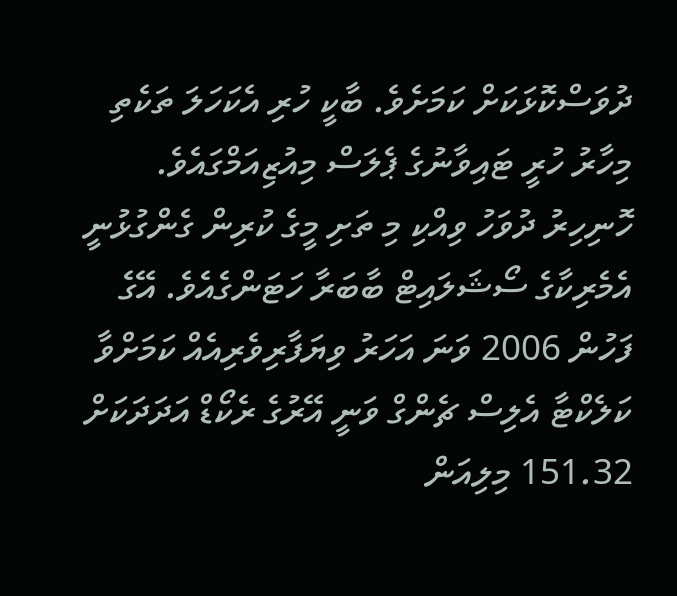ދުވަސްކޮޅަކަށް ކަމަށެވެ. ބާކީ ހުރި އެކަހަލަ ތަކެތި މިހާރު ހުރީ ޓައިވާނުގެ ޕެލަސް މިއުޒިއަމްގައެވެ.
ހޮނިހިރު ދުވަހު ވިއްކި މި ތަށި މީގެ ކުރިން ގެންގުޅުނީ އެމެރިކާގެ ސޯޝަލައިޓް ބާބަރާ ހަޓަންގެއެވެ. އޭގެ ފަހުން 2006 ވަނަ އަހަރު ވިޔަފާރިވެރިއެއް ކަމަށްވާ ކަލެކްޓާ އެލިސް ޗެންގް ވަނީ އޭރުގެ ރެކޯޑް އަދަދަކަށް 151.32 މިލިއަން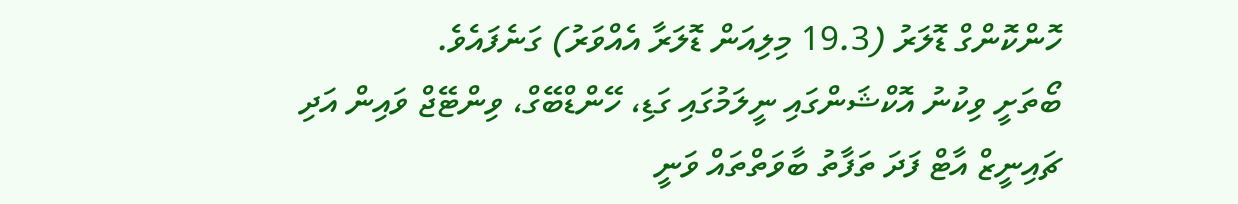ހޮންކޮންގް ޑޮލަރު (19.3 މިލިއަން ޑޮލަރާ އެއްވަރު) ގަނެފައެވެ.
ބޯތަށީ ވިކުނު އޮކްޝަންގައި ނީލަމުގައި ގަޑި، ހޭންޑްބޭގް، ވިންޓޭޖް ވައިން އަދި ޗައިނީޒް އާޓް ފަދަ ތަފާތު ބާވަތްތައް ވަނީ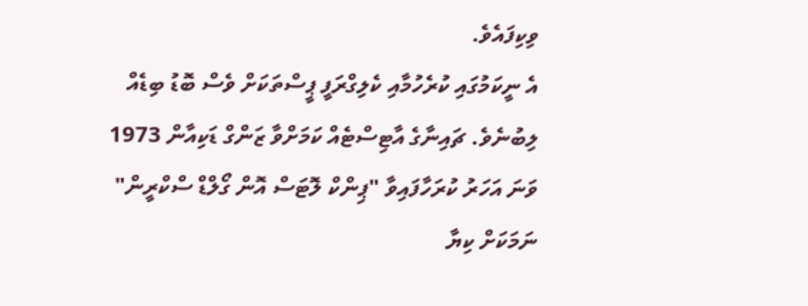ވިކިފައެވެ.
އެ ނީކަމުގައި ކުރެހުމާއި ކެލިގްރަފީ ޕީސްތަކަށް ވެސް ބޮޑު ބިޑެއް ލިބުނެވެ. ޗައިނާގެ އާޓިސްޓެއް ކަމަށްވާ ޒަންގް ޑަކިއާން 1973 ވަނަ އަހަރު ކުރަހާފައިވާ "ޕިންކް ލޮޓަސް އޮން ގޯލްޑް ސްކްރީން" ނަމަކަށް ކިޔާ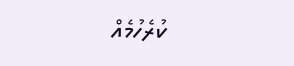ކުރެހުމެއް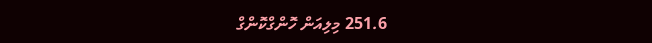251.6 މިލިއަން ހޮންގްކޮންގް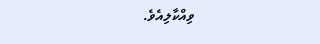ވިއްކާލިއެވެ.